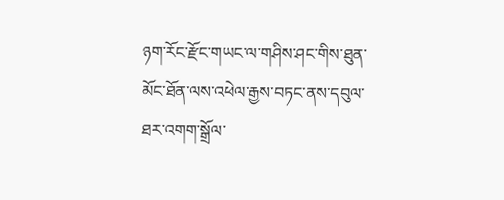ཉག་རོང་རྫོང་གཡང་ལ་གཤིས་ཤང་གིས་ཐུན་མོང་ཐོན་ལས་འཕེལ་རྒྱས་བཏང་ནས་དབུལ་ཐར་འགག་སྒྲོལ་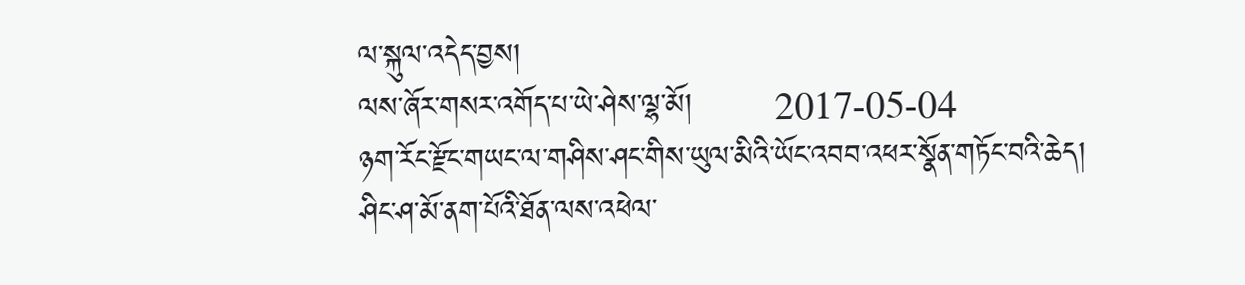ལ་སྐུལ་འདེད་བྱས།
ལས་ཞོར་གསར་འགོད་པ་ཡེ་ཤེས་ལྷ་མོ།        2017-05-04
ཉག་རོང་རྫོང་གཡང་ལ་གཤིས་ཤང་གིས་ཡུལ་མིའི་ཡོང་འབབ་འཕར་སྣོན་གཏོང་བའི་ཆེད། ཤིང་ཤ་མོ་ནག་པོའི་ཐོན་ལས་འཕེལ་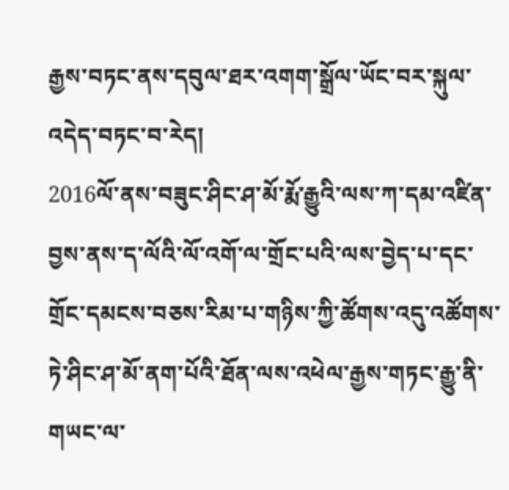རྒྱས་བཏང་ནས་དབུལ་ཐར་འགག་སྒྲོལ་ཡོང་བར་སྐུལ་འདེད་བཏང་བ་རེད།
2016ལོ་ནས་བཟུང་ཤིང་ཤ་མོ་རྨོ་རྒྱུའི་ལས་ཀ་དམ་འཛིན་བྱས་ནས་ད་ལོའི་ལོ་འགོ་ལ་གྲོང་པའི་ལས་བྱེད་པ་དང་གྲོང་དམངས་བཅས་རིམ་པ་གཉིས་ཀྱི་ཚོགས་འདུ་འཚོགས་ཏེ་ཤིང་ཤ་མོ་ནག་པོའི་ཐོན་ལས་འཕེལ་རྒྱས་གཏང་རྒྱུ་ནི་གཡང་ལ་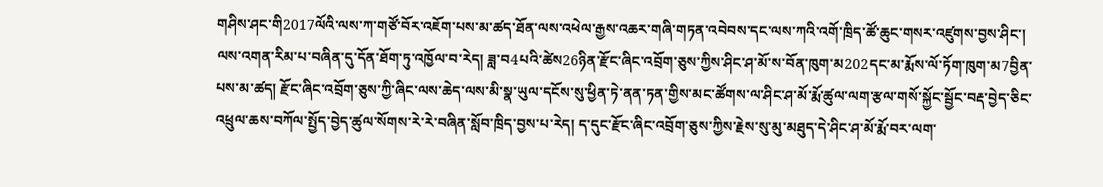གཤིས་ཤང་གི2017ལོའི་ལས་ཀ་གཙོ་བོར་འཇོག་པས་མ་ཚད་ཐོན་ལས་འཕེལ་རྒྱས་འཆར་གཞི་གཏན་འབེབས་དང་ལས་ཀའི་འགོ་ཁྲིད་ཚོ་ཆུང་གསར་འཛུགས་བྱས་ཤིང་། ལས་འགན་རིམ་པ་བཞིན་དུ་དོན་ཐོག་ཏུ་འཁྱོལ་བ་རེད། ཟླ་བ4པའི་ཚེས26ཉིན་རྫོང་ཞིང་འབྲོག་ཅུས་ཀྱིས་ཤིང་ཤ་མོ་ས་བོན་ཁུག་མ202དང་མ་རྨོས་ལོ་ཏོག་ཁུག་མ7བྱིན་པས་མ་ཚད། རྫོང་ཞིང་འབྲོག་ཅུས་ཀྱི་ཞིང་ལས་ཆེད་ལས་མི་སྣ་ཡུལ་དངོས་སུ་ཕྱིན་ཏེ་ནན་ཏན་གྱིས་མང་ཚོགས་ལ་ཤིང་ཤ་མོ་རྨོ་ཚུལ་ལག་རྩལ་གསོ་སྐྱོང་སྦྱོང་བརྡ་བྱེད་ཅིང་འཕྲུལ་ཆས་བཀོལ་སྤྱོད་བྱེད་ཚུལ་སོགས་རེ་རེ་བཞིན་སློབ་ཁྲིད་བྱས་པ་རེད། ད་དུང་རྫོང་ཞིང་འབྲོག་ཅུས་ཀྱིས་རྗེས་སུ་མུ་མཐུད་དེ་ཤིང་ཤ་མོ་རྨོ་བར་ལག་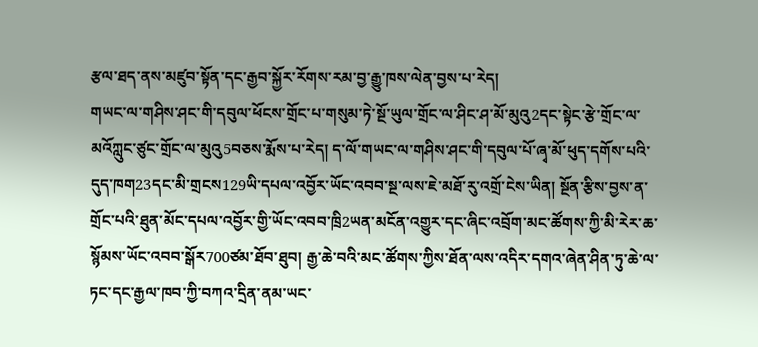རྩལ་ཐད་ནས་མཛུབ་སྟོན་དང་རྒྱབ་སྐྱོར་རོགས་རམ་བྱ་རྒྱུ་ཁས་ལེན་བྱས་པ་རེད།
གཡང་ལ་གཤིས་ཤང་གི་དབུལ་ཕོངས་གྲོང་པ་གསུམ་ཏེ་སྔོ་ཡུལ་གྲོང་ལ་ཤིང་ཤ་མོ་མུའུ2དང་སྟེང་རྩེ་གྲོང་ལ་མའོཀླུང་ཙུང་གྲོང་ལ་མུའུ5བཅས་རྨོས་པ་རེད། ད་ལོ་གཡང་ལ་གཤིས་ཤང་གི་དབུལ་པོ་ཞྭ་མོ་ཕུད་དགོས་པའི་དུད་ཁག23དང་མི་གྲངས129ཡི་དཔལ་འབྱོར་ཡོང་འབབ་སྔ་ལས་ཇེ་མཐོ་རུ་འགྲོ་ངེས་ཡིན། སྔོན་རྩིས་བྱས་ན་གྲོང་པའི་ཐུན་མོང་དཔལ་འབྱོར་གྱི་ཡོང་འབབ་ཁྲི2ཡན་མངོན་འགྱུར་དང་ཞིང་འབྲོག་མང་ཚོགས་ཀྱི་མི་རེར་ཆ་སྙོམས་ཡོང་འབབ་སྒོར700ཙམ་ཐོབ་ཐུབ། རྒྱ་ཆེ་བའི་མང་ཚོགས་ཀྱིས་ཐོན་ལས་འདིར་དགའ་ཞེན་ཤིན་ཏུ་ཆེ་ལ་ཏང་དང་རྒྱལ་ཁབ་ཀྱི་བཀའ་དྲིན་ནམ་ཡང་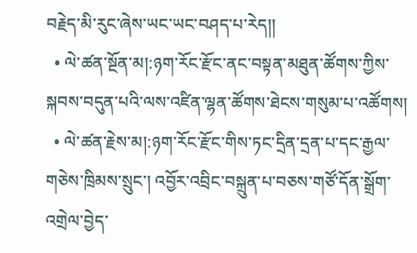བརྗེད་མི་རུང་ཞེས་ཡང་ཡང་བཤད་པ་རེད།།
  • ལེ་ཚན་སྔོན་མ།:ཉག་རོང་རྫོང་ནང་བསྟན་མཐུན་ཚོགས་ཀྱིས་སྐབས་བདུན་པའི་ལས་འཛིན་ལྷན་ཚོགས་ཐེངས་གསུམ་པ་འཚོགས།
  • ལེ་ཚན་རྗེས་མ།:ཉག་རོང་རྫོང་གིས་ཏང་དྲིན་དྲན་པ་དང་རྒྱལ་གཅེས་ཁྲིམས་སྲུང་། འབྱོར་འབྲིང་བསྐྲུན་པ་བཅས་གཙོ་དོན་སྒྲོག་འགྲེལ་བྱེད་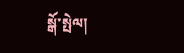སྒོ་སྤེལ།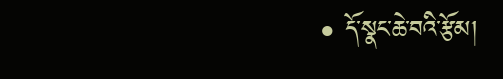• དོ་སྣང་ཆེ་བའི་རྩོམ།